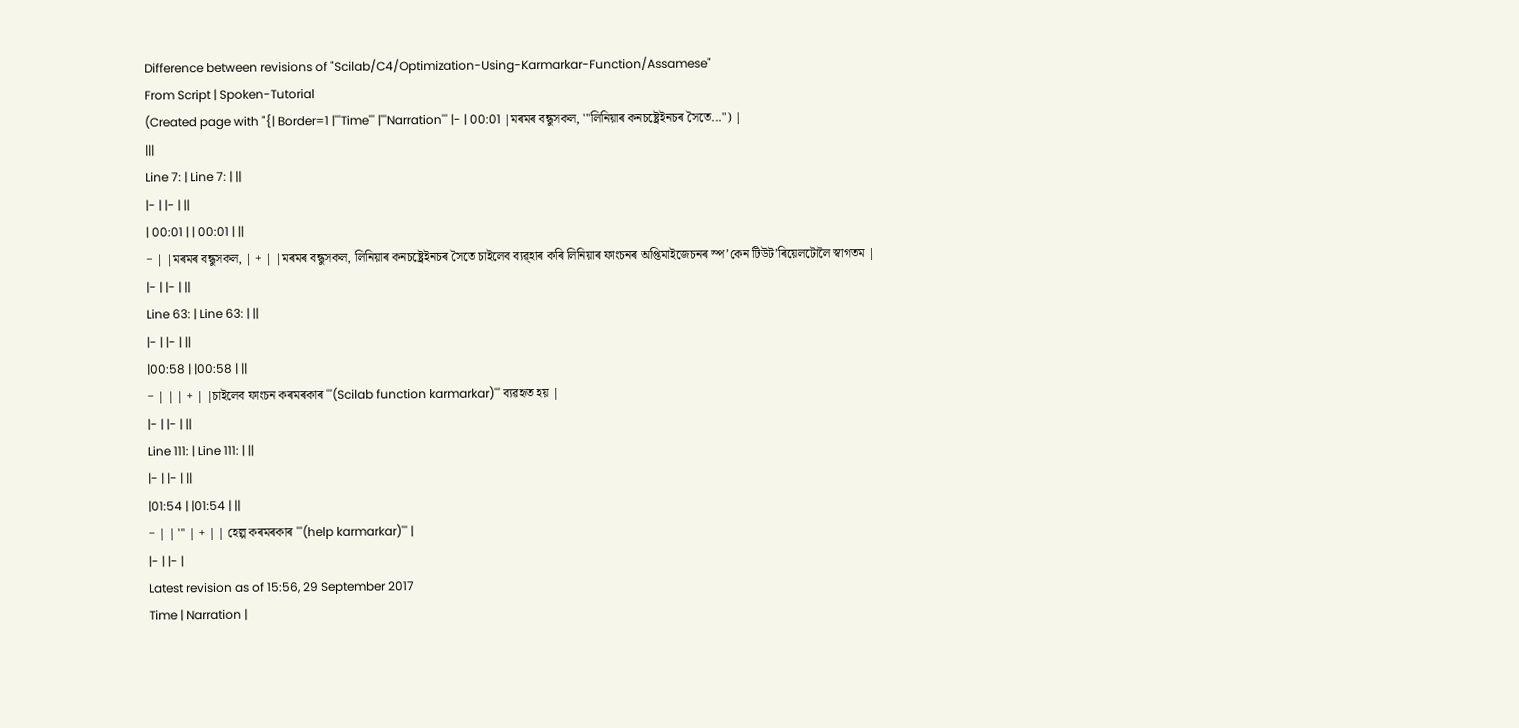Difference between revisions of "Scilab/C4/Optimization-Using-Karmarkar-Function/Assamese"
From Script | Spoken-Tutorial
(Created page with "{| Border=1 |'''Time''' |'''Narration''' |- | 00:01 |মৰমৰ বন্ধুসকল, '''লিনিয়াৰ কনচষ্ট্ৰেইনচৰ সৈতে...") |
|||
Line 7: | Line 7: | ||
|- | |- | ||
| 00:01 | | 00:01 | ||
− | |মৰমৰ বন্ধুসকল, | + | |মৰমৰ বন্ধুসকল, লিনিয়াৰ কনচষ্ট্ৰেইনচৰ সৈতে চাইলেব ব্যৱ্হাৰ কৰি লিনিয়াৰ ফাংচনৰ অপ্তিমাইজেচনৰ স্প’কেন টিউট’ৰিয়েলটোলৈ স্বাগতম |
|- | |- | ||
Line 63: | Line 63: | ||
|- | |- | ||
|00:58 | |00:58 | ||
− | | | + | |চাইলেব ফাংচন কৰমৰকাৰ '''(Scilab function karmarkar)''' ব্যৱহৃত হয় |
|- | |- | ||
Line 111: | Line 111: | ||
|- | |- | ||
|01:54 | |01:54 | ||
− | | ''' | + | | হেল্প কৰমৰকাৰ '''(help karmarkar)''' |
|- | |- |
Latest revision as of 15:56, 29 September 2017
Time | Narration |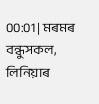00:01 | মৰমৰ বন্ধুসকল, লিনিয়াৰ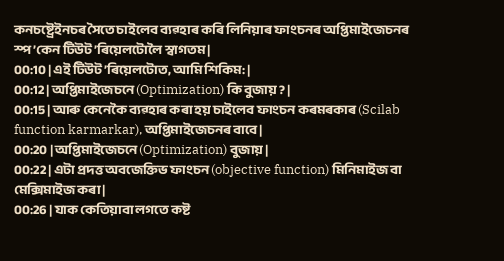কনচষ্ট্ৰেইনচৰ সৈতে চাইলেব ব্যৱ্হাৰ কৰি লিনিয়াৰ ফাংচনৰ অপ্তিমাইজেচনৰ স্প’কেন টিউট’ৰিয়েলটোলৈ স্বাগতম |
00:10 | এই টিউট’ৰিয়েলটোত, আমি শিকিম: |
00:12 | অপ্তিমাইজেচনে (Optimization) কি বুজায় ? |
00:15 | আৰু কেনেকৈ ব্যৱ্হাৰ কৰা হয় চাইলেব ফাংচন কৰমৰকাৰ (Scilab function karmarkar), অপ্তিমাইজেচনৰ বাবে |
00:20 | অপ্তিমাইজেচনে (Optimization) বুজায় |
00:22 | এটা প্ৰদত্ত অবজেক্তিভ ফাংচন (objective function) মিনিমাইজ বা মেক্সিমাইজ কৰা |
00:26 | যাক কেতিয়াবা লগতে কষ্ট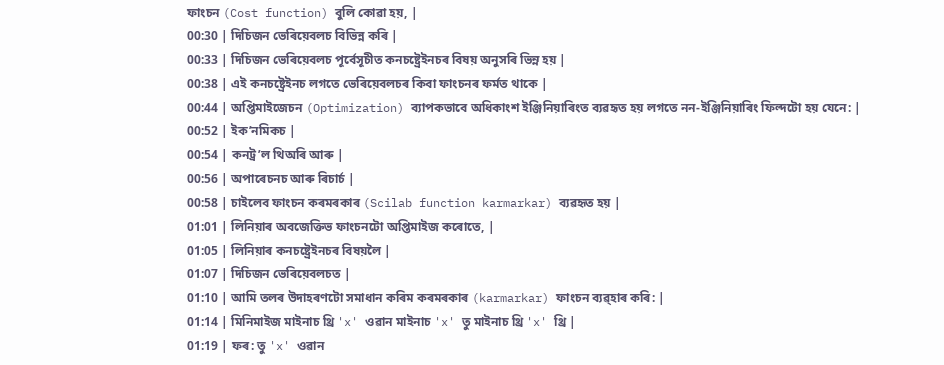ফাংচন (Cost function) বুলি কোৱা হয়, |
00:30 | দিচিজন ভেৰিয়েবলচ বিভিন্ন কৰি |
00:33 | দিচিজন ভেৰিয়েবলচ পূৰ্বেসূচীত কনচষ্ট্ৰেইনচৰ বিষয় অনুসৰি ভিন্ন হয় |
00:38 | এই কনচষ্ট্ৰেইনচ লগতে ভেৰিয়েবলচৰ কিবা ফাংচনৰ ফৰ্মত থাকে |
00:44 | অপ্তিমাইজেচন (Optimization) ব্যাপকভাবে অধিকাংশ ইঞ্জিনিয়াৰিংত ব্যৱহৃত হয় লগতে নন-ইঞ্জিনিয়াৰিং ফিল্দটো হয় যেনে: |
00:52 | ইক’নমিকচ |
00:54 | কনট্ৰ’ল থিঅৰি আৰু |
00:56 | অপাৰেচনচ আৰু ৰিচাৰ্চ |
00:58 | চাইলেব ফাংচন কৰমৰকাৰ (Scilab function karmarkar) ব্যৱহৃত হয় |
01:01 | লিনিয়াৰ অবজেক্তিভ ফাংচনটো অপ্তিমাইজ কৰোতে, |
01:05 | লিনিয়াৰ কনচষ্ট্ৰেইনচৰ বিষয়লৈ |
01:07 | দিচিজন ভেৰিয়েবলচত |
01:10 | আমি তলৰ উদাহৰণটো সমাধান কৰিম কৰমৰকাৰ (karmarkar) ফাংচন ব্যৱ্হাৰ কৰি: |
01:14 | মিনিমাইজ মাইনাচ থ্ৰি 'x' ওৱান মাইনাচ 'x' তু মাইনাচ থ্ৰি 'x' থ্ৰি |
01:19 | ফৰ: তু 'x' ওৱান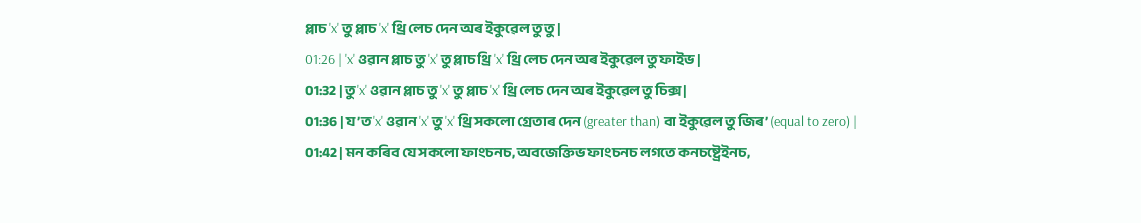প্লাচ 'x' তু প্লাচ 'x' থ্ৰি লেচ দেন অৰ ইকুৱেল তু তু |
01:26 | 'x' ওৱান প্লাচ তু 'x' তু প্লাচ থ্ৰি 'x' থ্ৰি লেচ দেন অৰ ইকুৱেল তু ফাইভ |
01:32 | তু 'x' ওৱান প্লাচ তু 'x' তু প্লাচ 'x' থ্ৰি লেচ দেন অৰ ইকুৱেল তু চিক্স |
01:36 | য’ত 'x' ওৱান 'x' তু 'x' থ্ৰি সকলো গ্ৰেতাৰ দেন (greater than) বা ইকুৱেল তু জিৰ’ (equal to zero) |
01:42 | মন কৰিব যে সকলো ফাংচনচ, অবজেক্তিভ ফাংচনচ লগতে কনচষ্ট্ৰেইনচ,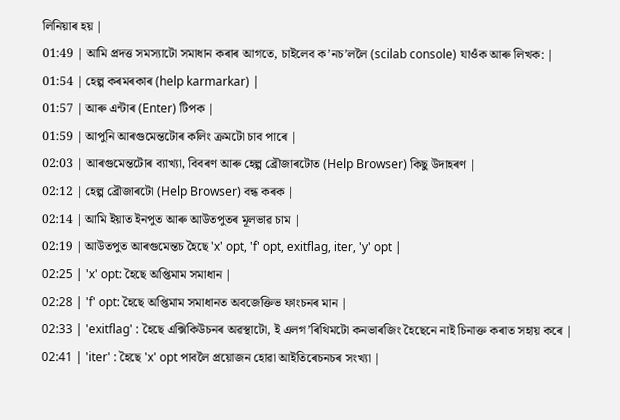লিনিয়াৰ হয় |
01:49 | আমি প্ৰদত্ত সমস্যাটো সমাধান কৰাৰ আগতে, চাইলেব ক’নচ’ললৈ (scilab console) যাওঁক আৰু লিখক: |
01:54 | হেল্প কৰমৰকাৰ (help karmarkar) |
01:57 | আৰু এন্টাৰ (Enter) টিপক |
01:59 | আপুনি আৰগুমেন্তটোৰ কলিং ক্ৰমটো চাব পাৰে |
02:03 | আৰগুমেন্তটোৰ ব্যাখ্যা, বিবৰণ আৰু হেল্প ব্ৰৌজাৰটোত (Help Browser) কিছু উদাহৰণ |
02:12 | হেল্প ব্ৰৌজাৰটো (Help Browser) বন্ধ কৰক |
02:14 | আমি ইয়াত ইনপুত আৰু আউতপুতৰ মূলভাৱ চাম |
02:19 | আউতপুত আৰগুমেন্তচ হৈছে 'x' opt, 'f' opt, exitflag, iter, 'y' opt |
02:25 | 'x' opt: হৈছে অপ্তিমাম সমাধান |
02:28 | 'f' opt: হৈছে অপ্তিমাম সমাধানত অবজেক্তিভ ফাংচনৰ মান |
02:33 | 'exitflag' : হৈছে এক্সিকিউচনৰ অৱস্থাটো, ই এলগ’ৰিথিমটো কনভাৰজিং হৈছেনে নাই চিনাক্ত কৰাত সহায় কৰে |
02:41 | 'iter' : হৈছে 'x' opt পাবলৈ প্ৰয়োজন হোৱা আইতিৰেচনচৰ সংখ্যা |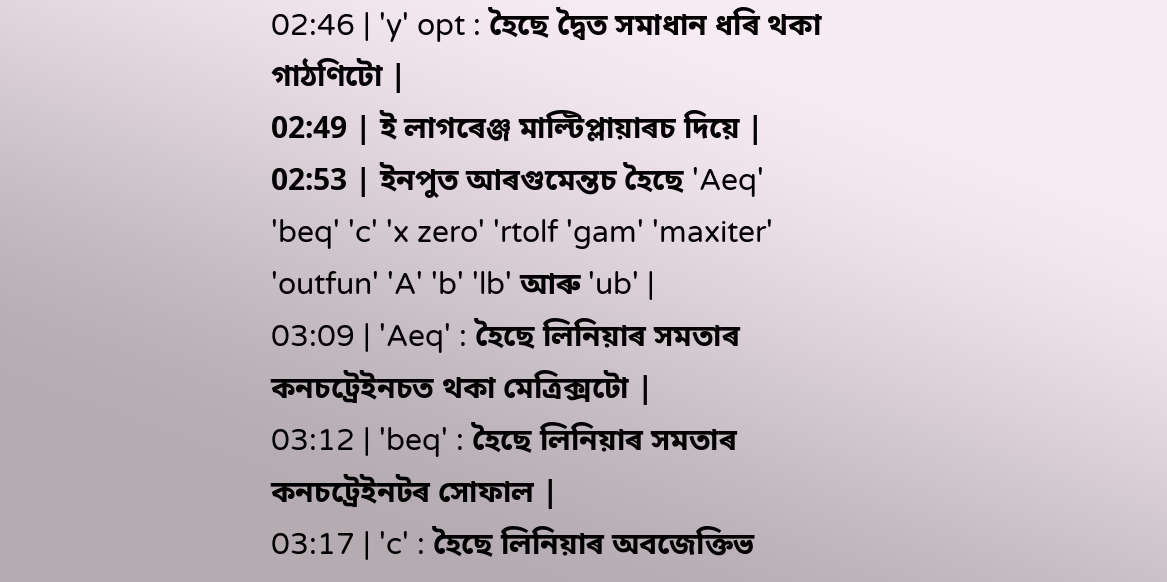02:46 | 'y' opt : হৈছে দ্বৈত সমাধান ধৰি থকা গাঠণিটো |
02:49 | ই লাগৰেঞ্জ মাল্টিপ্লায়াৰচ দিয়ে |
02:53 | ইনপুত আৰগুমেন্তচ হৈছে 'Aeq' 'beq' 'c' 'x zero' 'rtolf 'gam' 'maxiter' 'outfun' 'A' 'b' 'lb' আৰু 'ub' |
03:09 | 'Aeq' : হৈছে লিনিয়াৰ সমতাৰ কনচট্ৰেইনচত থকা মেত্ৰিক্সটো |
03:12 | 'beq' : হৈছে লিনিয়াৰ সমতাৰ কনচট্ৰেইনটৰ সোফাল |
03:17 | 'c' : হৈছে লিনিয়াৰ অবজেক্তিভ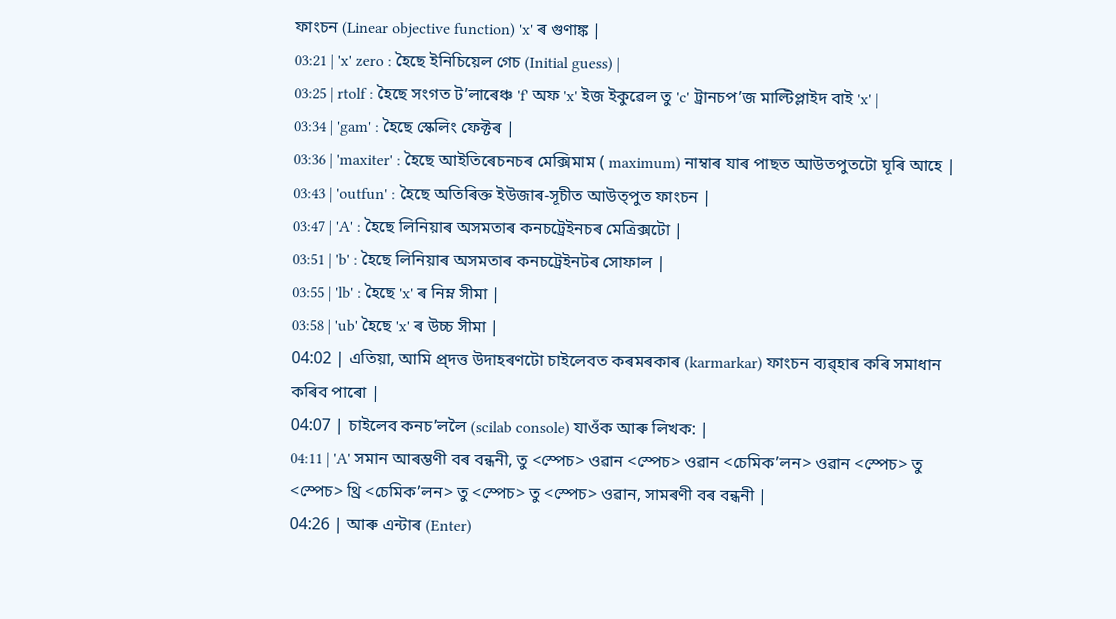ফাংচন (Linear objective function) 'x' ৰ গুণাঙ্ক |
03:21 | 'x' zero : হৈছে ইনিচিয়েল গেচ (Initial guess) |
03:25 | rtolf : হৈছে সংগত ট’লাৰেঞ্চ 'f' অফ 'x' ইজ ইকুৱেল তু 'c' ট্ৰানচপ’জ মাল্টিপ্লাইদ বাই 'x' |
03:34 | 'gam' : হৈছে স্কেলিং ফেক্টৰ |
03:36 | 'maxiter' : হৈছে আইতিৰেচনচৰ মেক্সিমাম ( maximum) নাম্বাৰ যাৰ পাছত আউতপুতটো ঘূৰি আহে |
03:43 | 'outfun' : হৈছে অতিৰিক্ত ইউজাৰ-সূচীত আউত্পুত ফাংচন |
03:47 | 'A' : হৈছে লিনিয়াৰ অসমতাৰ কনচট্ৰেইনচৰ মেত্ৰিক্সটো |
03:51 | 'b' : হৈছে লিনিয়াৰ অসমতাৰ কনচট্ৰেইনটৰ সোফাল |
03:55 | 'lb' : হৈছে 'x' ৰ নিম্ন সীমা |
03:58 | 'ub' হৈছে 'x' ৰ উচ্চ সীমা |
04:02 | এতিয়া, আমি প্ৰ্দত্ত উদাহৰণটো চাইলেবত কৰমৰকাৰ (karmarkar) ফাংচন ব্যৱ্হাৰ কৰি সমাধান কৰিব পাৰো |
04:07 | চাইলেব কনচ’ললৈ (scilab console) যাওঁক আৰু লিখক: |
04:11 | 'A' সমান আৰম্ভণী বৰ বন্ধনী, তু <স্পেচ> ওৱান <স্পেচ> ওৱান <চেমিক’লন> ওৱান <স্পেচ> তু <স্পেচ> থ্ৰি <চেমিক’লন> তু <স্পেচ> তু <স্পেচ> ওৱান, সামৰণী বৰ বন্ধনী |
04:26 | আৰু এন্টাৰ (Enter)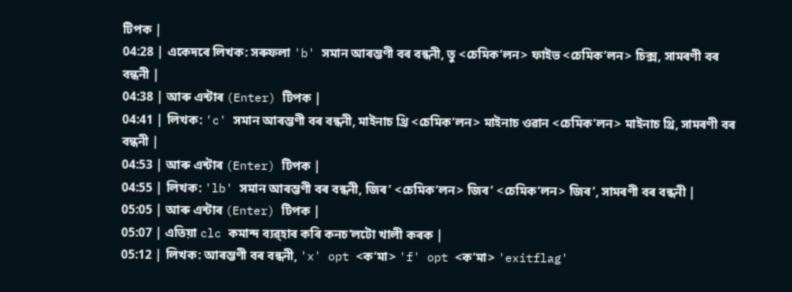টিপক |
04:28 | একেদৰে লিখক: সৰুফলা 'b' সমান আৰম্ভণী বৰ বন্ধনী, তু <চেমিক’লন> ফাইভ <চেমিক’লন> চিক্স, সামৰণী বৰ বন্ধনী |
04:38 | আৰু এন্টাৰ (Enter) টিপক |
04:41 | লিখক: 'c' সমান আৰম্ভণী বৰ বন্ধনী, মাইনাচ থ্ৰি <চেমিক’লন> মাইনাচ ওৱান <চেমিক’লন> মাইনাচ থ্ৰি, সামৰণী বৰ বন্ধনী |
04:53 | আৰু এন্টাৰ (Enter) টিপক |
04:55 | লিখক: 'lb' সমান আৰম্ভণী বৰ বন্ধনী, জিৰ’ <চেমিক’লন> জিৰ’ <চেমিক’লন> জিৰ’, সামৰণী বৰ বন্ধনী |
05:05 | আৰু এন্টাৰ (Enter) টিপক |
05:07 | এতিয়া clc কমান্দ ব্যৱ্হাৰ কৰি কনচ’লটো খালী কৰক |
05:12 | লিখক: আৰম্ভণী বৰ বন্ধনী, 'x' opt <ক’মা> 'f' opt <ক’মা> 'exitflag'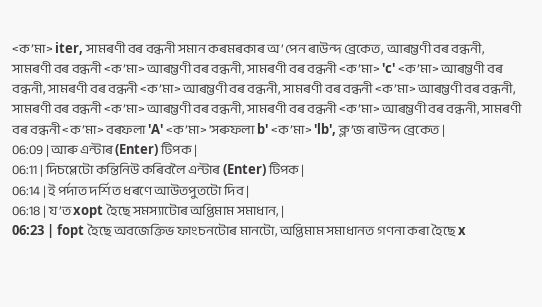<ক’মা> iter, সামৰণী বৰ বন্ধনী সমান কৰমৰকাৰ অ’পেন ৰাউন্দ ব্ৰেকেত, আৰম্ভণী বৰ বন্ধনী, সামৰণী বৰ বন্ধনী <ক’মা> আৰম্ভণী বৰ বন্ধনী, সামৰণী বৰ বন্ধনী <ক’মা> 'c' <ক’মা> আৰম্ভণী বৰ বন্ধনী, সামৰণী বৰ বন্ধনী <ক’মা> আৰম্ভণী বৰ বন্ধনী, সামৰণী বৰ বন্ধনী <ক’মা> আৰম্ভণী বৰ বন্ধনী, সামৰণী বৰ বন্ধনী <ক’মা> আৰম্ভণী বৰ বন্ধনী, সামৰণী বৰ বন্ধনী <ক’মা> আৰম্ভণী বৰ বন্ধনী, সামৰণী বৰ বন্ধনী <ক’মা> বৰফলা 'A' <ক’মা> 'সৰুফলা b' <ক’মা> 'lb', ক্ল’জ ৰাউন্দ ব্ৰেকেত |
06:09 | আৰু এন্টাৰ (Enter) টিপক |
06:11 | দিচপ্লেটো কন্তিনিউ কৰিবলৈ এন্টাৰ (Enter) টিপক |
06:14 | ই পৰ্দাত দৰ্শিত ধৰণে আউতপুতটো দিব |
06:18 | য’ত xopt হৈছে সমস্যাটোৰ অপ্তিমাম সমাধান, |
06:23 | fopt হৈছে অবজেক্তিভ ফাংচনটোৰ মানটো, অপ্তিমাম সমাধানত গণনা কৰা হৈছে x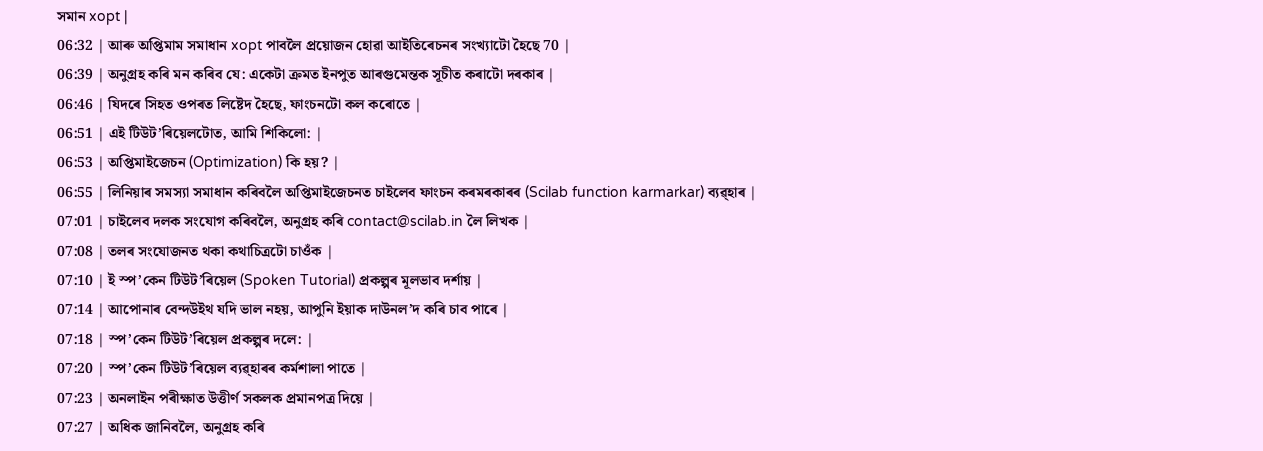সমান xopt |
06:32 | আৰু অপ্তিমাম সমাধান xopt পাবলৈ প্ৰয়োজন হোৱা আইতিৰেচনৰ সংখ্যাটো হৈছে 70 |
06:39 | অনুগ্ৰহ কৰি মন কৰিব যে: একেটা ক্ৰমত ইনপুত আৰগুমেন্তক সূচীত কৰাটো দৰকাৰ |
06:46 | যিদৰে সিহত ওপৰত লিষ্টেদ হৈছে, ফাংচনটো কল কৰোতে |
06:51 | এই টিউট’ৰিয়েলটোত, আমি শিকিলো: |
06:53 | অপ্তিমাইজেচন (Optimization) কি হয়? |
06:55 | লিনিয়াৰ সমস্যা সমাধান কৰিবলৈ অপ্তিমাইজেচনত চাইলেব ফাংচন কৰমৰকাৰৰ (Scilab function karmarkar) ব্যৱ্হাৰ |
07:01 | চাইলেব দলক সংযোগ কৰিবলৈ, অনুগ্ৰহ কৰি contact@scilab.in লৈ লিখক |
07:08 | তলৰ সংযোজনত থকা কথাচিত্ৰটো চাওঁক |
07:10 | ই স্প’কেন টিউট’ৰিয়েল (Spoken Tutorial) প্ৰকল্পৰ মূলভাব দৰ্শায় |
07:14 | আপোনাৰ বেন্দউইথ যদি ভাল নহয়, আপুনি ইয়াক দাউনল’দ কৰি চাব পাৰে |
07:18 | স্প’কেন টিউট’ৰিয়েল প্ৰকল্পৰ দলে: |
07:20 | স্প’কেন টিউট’ৰিয়েল ব্যৱ্হাৰৰ কৰ্মশালা পাতে |
07:23 | অনলাইন পৰীক্ষাত উত্তীৰ্ণ সকলক প্ৰমানপত্ৰ দিয়ে |
07:27 | অধিক জানিবলৈ, অনুগ্ৰহ কৰি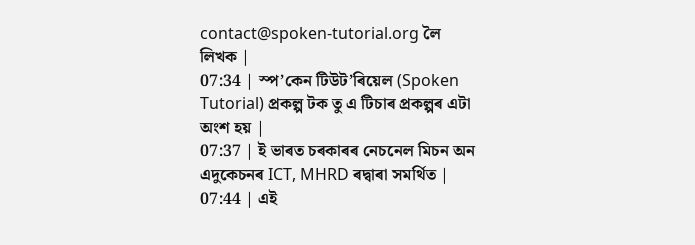contact@spoken-tutorial.org লৈ লিখক |
07:34 | স্প’কেন টিউট’ৰিয়েল (Spoken Tutorial) প্ৰকল্প টক তু এ টিচাৰ প্ৰকল্পৰ এটা অংশ হয় |
07:37 | ই ভাৰত চৰকাৰৰ নেচনেল মিচন অন এদুকেচনৰ ICT, MHRD ৰদ্বাৰা সমর্থিত |
07:44 | এই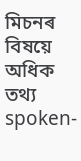মিচনৰ বিষয়ে অধিক তথ্য spoken-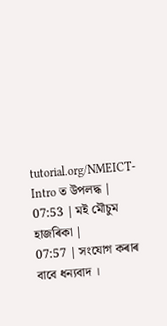tutorial.org/NMEICT-Intro ত উপলদ্ধ |
07:53 | মই মৌচুম হাজৰিকা |
07:57 | সংযোগ কৰাৰ বাবে ধন্যবাদ ।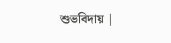শুভবিদায় |